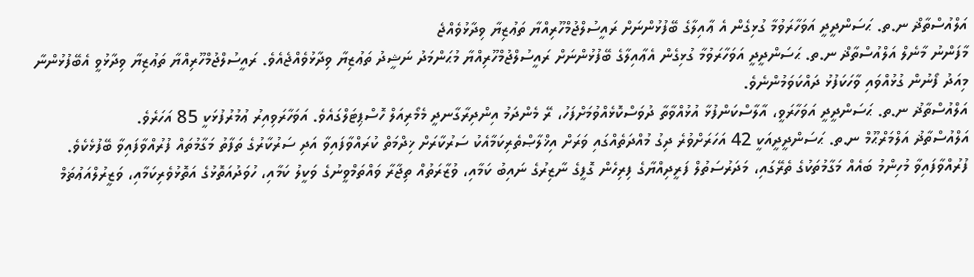އަލްއުސްތާޛް ނ.ތ. ޙަސަންދީދީ އަވަހާރަވުމާ ގުޅިގެން އެ ޢާއިލާގެ ބޭފުޅުންނަށް ރައީސުލްޖުމްހޫރިއްޔާ ތަޢުޒިޔާ ވިދާޅުވެއްޖެ
މާފަންނު މާނެލް އަލްއުސްތާޛް ނ.ތ. ޙަސަންދީދީ އަވަހާރަވުމާ ގުޅިގެން އެޢާއިލާގެ ބޭފުޅުންނަށް ރައީސުލްޖުމްހޫރިއްޔާ މުޙަންމަދު ނަޝީދު ތަޢުޒިޔާ ވިދާޅުވެއްޖެއެވެ. ރައީސުލްޖުމްހޫރިއްޔާ ތަޢުޒިޔާ ވިދާޅުވީ އެބޭފުޅުންނާ މިއަދު ފޯނުން ގުޅުއްވައި ވާހަކަފުޅު ދައްކަވަމުންނެވެ.
އަލްއުސްތާޛު ނ.ތ. ޙަސަންދީދީ އަވަހާރަވީ، އާލާސްކަންފުޅާ އުޅުއްވާތާ ދުވަސްކޮޅެއްވުމަށްފަހު، ރޭ މެންދަމު އިންދިރާގާނދީ މެމޯރިއަލް ހޮސްޕިޓަލްގައެވެ. އަވަހާރަވިއިރު ޢުމުރުފުޅަކީ 85 އަހަރެވެ.
އަލްއުސްތާޛު އަލްމަރްޙޫމް ނ.ތ. ޙަސަންދީދީއަކީ 42 އަހަރަށްވުރެ ދިގު މުއްދަތެއްގައި ވަރަށް އިޚްލާޞްތެރިކަމާއެކު ސަރުކާރަށް ޚިދްމަތް ކުރައްވާފައިވާ އަދި ސަރުކާރުގެ ތަފާތު މަގާމުތައް ފުރުއްވާފައިވާ ބޭފުޅެކެވެ. ފުރުއްވާފައިވާ މުހިންމު ބައެއް މަގާމުތަކުގެ ތެރޭގައި، މަދަރުސަތުލް ފަރީދިއްޔާގެ ފިރިހެން ގޮފީގެ ނާޒިރުގެ ނައިބު ކަމާއި، ވުޒާރަތުއް ތިޖާރާ ވައްތަމްވީނުގެ ވަކީލު ކަމާއި، ހުވަދުއަތޮޅުގެ އަތޮޅުވެރިކަމާއި، ވަޒީރުލްއަޢުޡަމް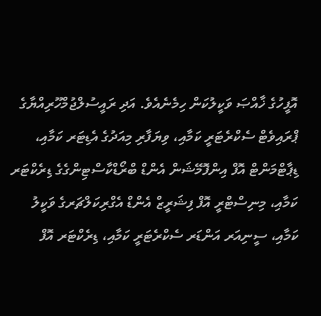އޮފީހުގެ ޚާއްޞަ ވަކީލުކަން ހިމެނެއެވެ. އަދި ރައީސުލްޖުމްހޫރިއްޔާގެ ޕްރައިވެޓް ސެކްރެޓަރީ ކަމާއި، ވިޔަފާރި މިއަދުގެ އެޑިޓަރ ކަމާއި، ޑިޕާޓްމަންޓް އޮފް އިންފޮމޭޝަން އެންޑް ބްރޯޑްކާސްޓިންގެގެ ޑިރެކްޓަރ ކަމާއި، މިނިސްޓްރީ އޮފް ފިޝަރީޒް އެންޑް އެގްރިކަލްޗަރގެ ވަކީލު ކަމާއި، ސީނިއަރ އަންޑަރ ސެކްރެޓަރީ ކަމާއި، ޑިރެކްޓަރ އޮފް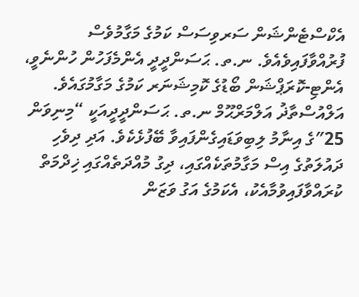އެކްސްޓެންޝަން ސަރވިސަސް ކަމުގެ މަގާމުވެސް ފުރުއްވާފައިވެއެވެ. ނ.ތ. ޙަސަންދީދީ އެންމެފަހުން ހުންނެވީ، އެންޓި-ކޮރަޕްޝަން ބޯޑުގެ ކޮމިޝަނަރ ކަމުގެ މަގާމުގައެވެ.
އަލްއުސްތާޛު އަލްމަރްޙޫމް ނ.ތ. ޙަސަންދީދީއަކީ “މިނިވަން 25″ގެ އިނާމު ލިބިވަޑައިގެންފައިވާ ބޭފުޅެކެވެ. އަދި ދިވެހި ދައުލަތުގެ އިސް މަގާމުތަކެއްގައި، ދިގު މުއްދަތެއްގައި ޚިދްމަތް ކުރައްވާފައިވުމާއެކު، އެކަމުގެ އަގު ވަޒަން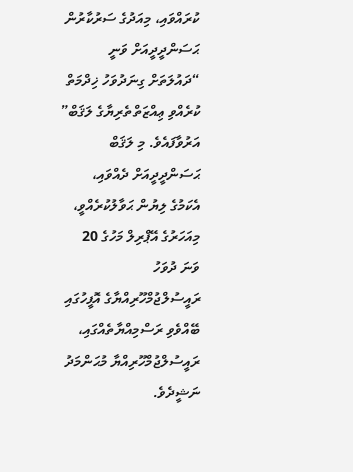ކުރައްވައި، މިއަދުގެ ސަރުކާރުން ޙަސަންދީދީއަށް ވަނީ “ދައުލަތަށް ގިނަދުވަހު ޚިދްމަތް ކުރެއްވި ޢިއްޒަތްތެރިޔާގެ ލަޤަބް” އަރުވާފައެވެ. މި ލަޤަބް ޙަސަންދީދީއަށް ދެއްވައި، އެކަމުގެ ލިޔުން ޙަވާލުކުރެއްވީ، މިއަހަރުގެ އޭޕްރިލް މަހުގެ 20 ވަނަ ދުވަހު ރައީސުލްޖުމްހޫރިއްޔާގެ އޮފީހުގައި ބޭއްވެވި ރަސްމިއްޔާތެއްގައި، ރައީސުލްޖުމްހޫރިއްޔާ މުޙަންމަދު ނަޝީދެވެ.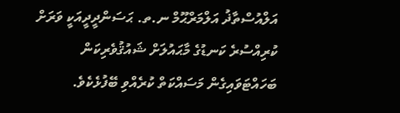އަލްއުސްތާޛު އަލްމަރްޙޫމް ނ.ތ. ޙަސަންދީދީއަކީ ވަރަށް ކުރިއްސުރެ ކަނޑުގެ މާޙައުލަށް ޝައުޤުވެރިކަން ބަހައްޓަވައިގެން މަސައްކަތް ކުރެއްވި ބޭފުޅެކެވެ.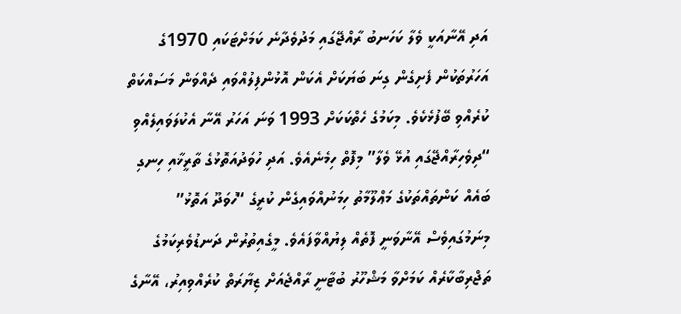އަދި އޭނާއަކީ ވެލާ ކަހަނބު ރާއްޖޭގައި މަދުވެދާނެ ކަމަށްޓަކައި 1970ގެ އަހަރުތަކުން ފެށިގެން ގިނަ ބަޔަކަށް އެކަން އޮޅުންފިލުއްވައި ދެއްވަން މަސައްކަތް ކުރެއްވި ބޭފުޅެކެވެ. މިކަމުގެ ހެތްކަކަށް 1993 ވަނަ އަހަރު އޭނާ އެކުލަވައިލެއްވި “ދިވެހިރާއްޖޭގައި އުޅޭ ވެލާ” މިފޮތް ހިމެނެއެވެ. އަދި ހުވަދުއަތޮޅުގެ ތާރީޚާއި ހިނގި ބައެއް ކަންތައްތަކުގެ މަޢްލޫމާތު ހިމަނުއްވައިގެން ކުރީގެ “ހުވަދޫ އަތޮޅު” މިނަމުގައިވެސް އޭނާވަނީ ފޮތެއް ލިޔުއްވާފައެވެ. މީގެއިތުރުން ދަނޑުވެރިކަމުގެ ތަޖްރިބާކާރެއް ކަމަށްވާ މަޝްހޫރު ބުޓާނީ ރާއްޖެއަށް ޒިޔާރަތް ކުރެއްވިއިރު، އޭނާގެ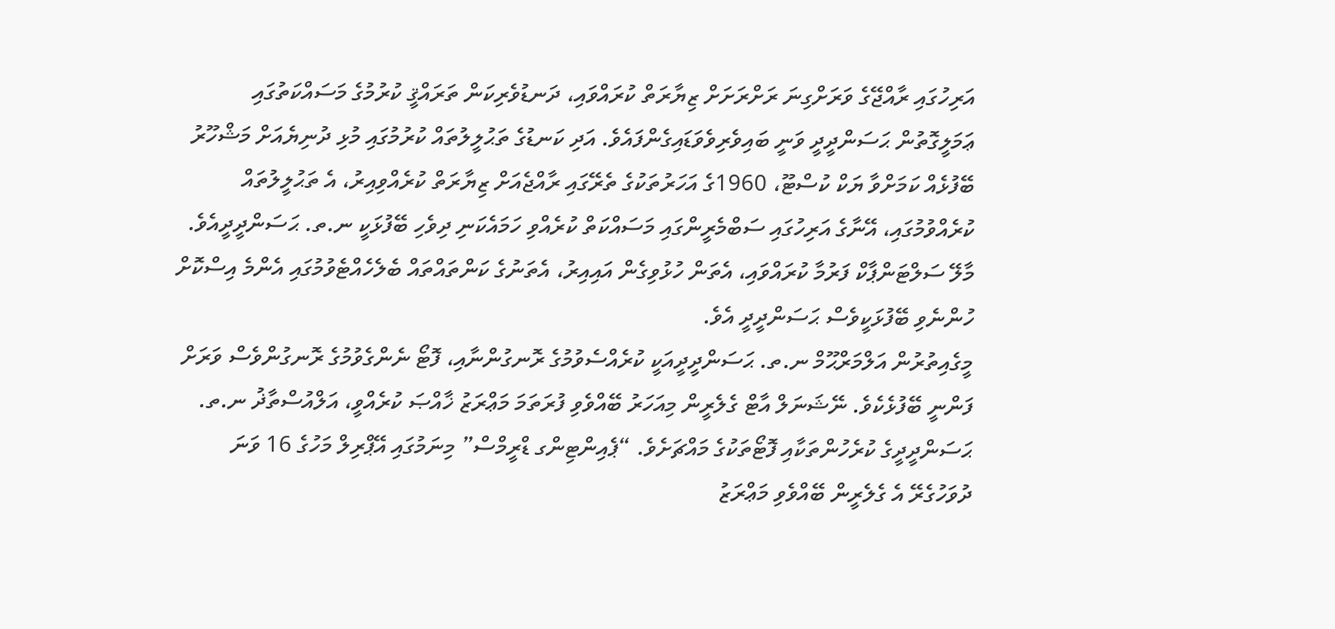އަރިހުގައި ރާއްޖޭގެ ވަރަށްގިނަ ރަށްރަށަށް ޒިޔާރަތް ކުރައްވައި، ދަނޑުވެރިކަން ތަރައްޤީ ކުރުމުގެ މަސައްކަތުގައި ޢަމަލީގޮތުން ޙަސަންދީދީ ވަނީ ބައިވެރިވެވަޑައިގެންފައެވެ. އަދި ކަނޑުގެ ތަޙުލީލުތައް ކުރުމުގައި މުޅި ދުނިޔެއަށް މަޝްހޫރު ބޭފުޅެއް ކަމަށްވާ ޔަކް ކުސްޓޫ، 1960ގެ އަހަރުތަކުގެ ތެރޭގައި ރާއްޖެއަށް ޒިޔާރަތް ކުރެއްވިއިރު، އެ ތަޙުލީލުތައް ކުރެއްވުމުގައި، އޭނާގެ އަރިހުގައި ސަބްމެރީންގައި މަސައްކަތް ކުރެއްވި ހަމައެކަނި ދިވެހި ބޭފުޅަކީ ނ.ތ. ޙަސަންދީދީއެވެ. މާލޭ ސަލްޓަންޕާކް ފަރުމާ ކުރައްވައި، އެތަން ހުޅުވިގެން އައިއިރު، އެތަނުގެ ކަންތައްތައް ބެލެހެއްޓެވުމުގައި އެންމެ އިސްކޮށް ހުންނެވި ބޭފުޅަކީވެސް ޙަސަންދީދީ އެވެ.
މީގެއިތުރުން އަލްމަރްޙޫމް ނ.ތ. ޙަސަންދީދީއަކީ ކުރެއްސެވުމުގެ ރޮނގުންނާއި، ފޮޓޯ ނެންގެވުމުގެ ރޮނގުންވެސް ވަރަށް ފަންނީ ބޭފުޅެކެވެ. ނޭޝަނަލް އާޓް ގެލެރީން މިއަހަރު ބޭއްވެވި ފުރަތަމަ މަޢްރަޒު ޚާއްޞަ ކުރެއްވީ، އަލްއުސްތާޛު ނ.ތ. ޙަސަންދީދީގެ ކުރެހުންތަކާއި ފޮޓޯތަކުގެ މައްޗަށެވެ. “ޕެއިންޓިންގ ޑްރީމްސް” މިނަމުގައި އޭޕްރިލް މަހުގެ 16 ވަނަ ދުވަހުގެރޭ އެ ގެލެރީން ބޭއްވެވި މަޢްރަޒު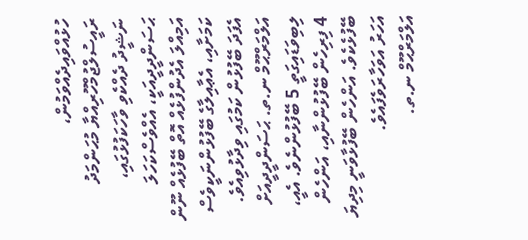ހުޅުއްވައިދެއްވަމުން، ރައީސުލްޖުމްހޫރިއްޔާ މުޙަންމަދު ނަޝީދު ދެއްކެވި ވާހަކަފުޅުގައި، ޙަސަންދީދީއަކީ، އެއްވެސްކަހަލަ އަމިއްލަ އެދުންފުޅެއް އޮތް ބޭފުޅެއް ނޫން ކަމަށާއި، އެޢާއިލާގެ ބޭފުޅުންނަކީވެސް އެފަދަ ބޭފުޅުން ކަމުގައި ވިދާޅުވިއެވެ.
އަލްމަރްޙޫމް ނ.ތ. ޙަސަންދީދީއަށް ލިބިވަޑައިގަތީ 5 ބޭފުޅުންނެވެ. އެއީ، 4 ފިރިހެން ބޭފުޅުންނާއި، އަންހެން ބޭފުޅެކެވެ. އަންހެން ބޭފުޅާވަނީ މިދިޔަ އަހަރު އަވަހާރަވެފައެވެ.
އަލްމަރްޙޫމް ނ.ތ.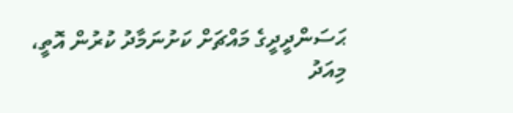ޙަސަންދީދީގެ މައްޗަށް ކަށުނަމާދު ކުރުން އޮތީ، މިއަދު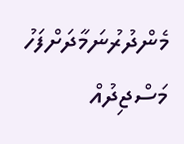މެންދުރުނަމާދަށްފަހު މަސްޖިދުއް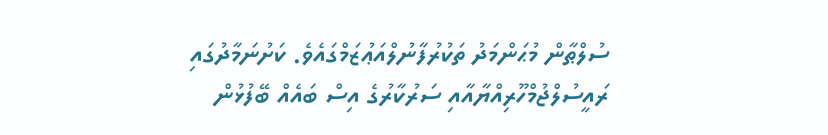ސުލްޠާން މުޙަންމަދު ތަކުރުފާނުލްއަޢުޒަމްގައެވެ. ކަށުނަމާދުގައި ރައީސުލްޖުމްހޫރިއްޔާއާއި ސަރުކާރުގެ އިސް ބައެއް ބޭފުޅުން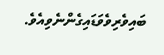ބައިވެރިވެވަޑައިގެންނެވިއެވެ.